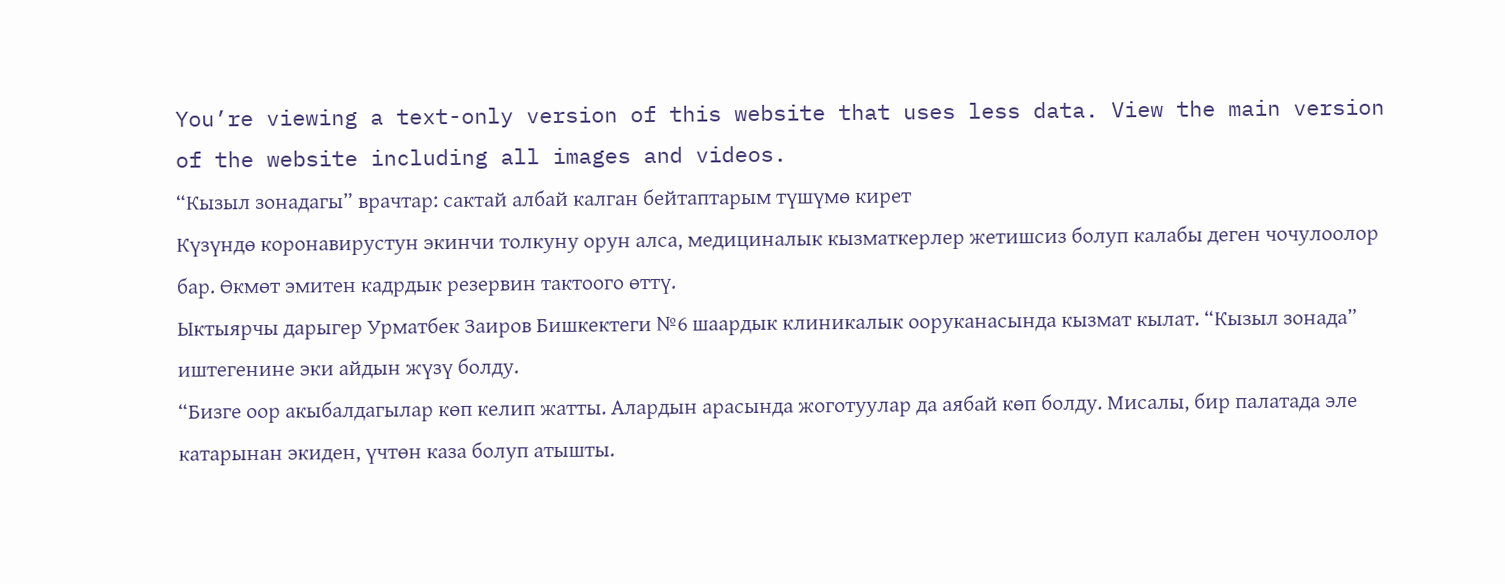You’re viewing a text-only version of this website that uses less data. View the main version of the website including all images and videos.
“Кызыл зонадагы” врачтар: сактай албай калган бейтаптарым түшүмө кирет
Күзүндө коронавирустун экинчи толкуну орун алса, медициналык кызматкерлер жетишсиз болуп калабы деген чочулоолор бар. Өкмөт эмитен кадрдык резервин тактоого өттү.
Ыктыярчы дарыгер Урматбек Заиров Бишкектеги №6 шаардык клиникалык ооруканасында кызмат кылат. “Кызыл зонада” иштегенине эки айдын жүзү болду.
“Бизге оор акыбалдагылар көп келип жатты. Алардын арасында жоготуулар да аябай көп болду. Мисалы, бир палатада эле катарынан экиден, үчтөн каза болуп атышты.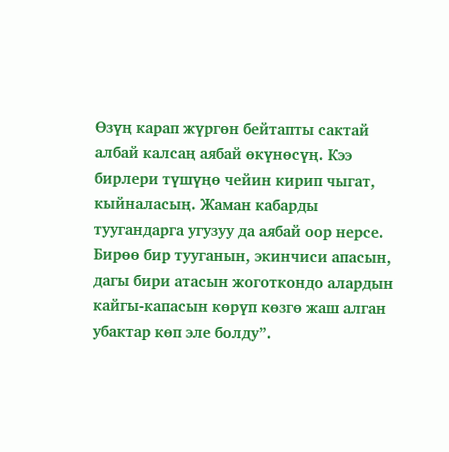Өзүң карап жүргөн бейтапты сактай албай калсаң аябай өкүнөсүң. Кээ бирлери түшүңө чейин кирип чыгат, кыйналасың. Жаман кабарды туугандарга угузуу да аябай оор нерсе. Бирөө бир тууганын, экинчиси апасын, дагы бири атасын жоготкондо алардын кайгы-капасын көрүп көзгө жаш алган убактар көп эле болду”.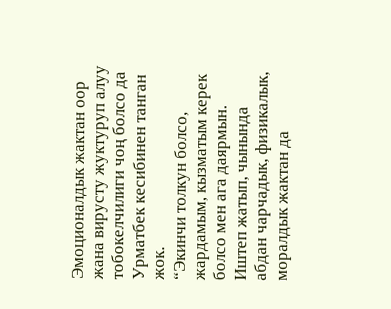Эмоционалдык жактан оор жана вирусту жуктуруп алуу тобокелчилиги чоң болсо да Урматбек кесибинен танган жок.
“Экинчи толкун болсо, жардамым, кызматым керек болсо мен ага даярмын. Иштеп жатып, чынында абдан чарчадык, физикалык, моралдык жактан да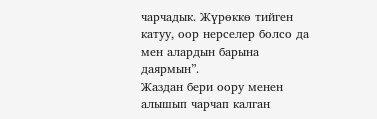чарчадык. Жүрөккө тийген катуу, оор нерселер болсо да мен алардын барына даярмын”.
Жаздан бери оору менен алышып чарчап калган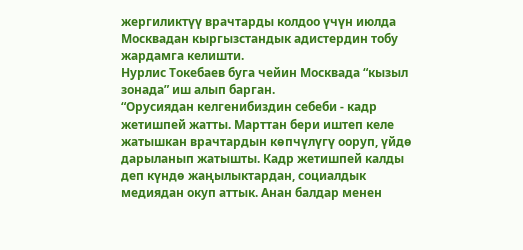жергиликтүү врачтарды колдоо үчүн июлда Москвадан кыргызстандык адистердин тобу жардамга келишти.
Нурлиc Токебаев буга чейин Москвада “кызыл зонада” иш алып барган.
“Орусиядан келгенибиздин себеби - кадр жетишпей жатты. Марттан бери иштеп келе жатышкан врачтардын көпчүлүгү ооруп, үйдө дарыланып жатышты. Кадр жетишпей калды деп күндө жаңылыктардан, социалдык медиядан окуп аттык. Анан балдар менен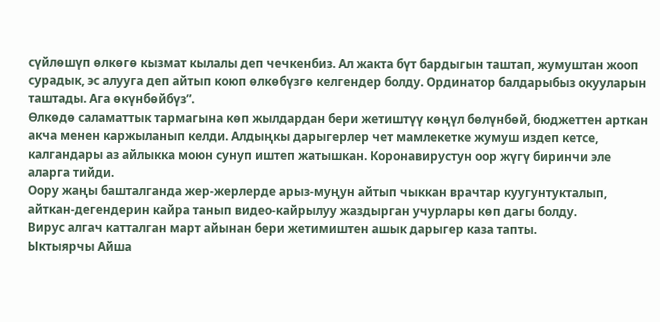сүйлөшүп өлкөгө кызмат кылалы деп чечкенбиз. Ал жакта бүт бардыгын таштап, жумуштан жооп сурадык, эс алууга деп айтып коюп өлкөбүзгө келгендер болду. Ординатор балдарыбыз окууларын таштады. Ага өкүнбөйбүз”.
Өлкөдө саламаттык тармагына көп жылдардан бери жетиштүү көңүл бөлүнбөй, бюджеттен арткан акча менен каржыланып келди. Алдыңкы дарыгерлер чет мамлекетке жумуш издеп кетсе, калгандары аз айлыкка моюн сунуп иштеп жатышкан. Коронавирустун оор жүгү биринчи эле аларга тийди.
Оору жаңы башталганда жер-жерлерде арыз-муңун айтып чыккан врачтар куугунтукталып, айткан-дегендерин кайра танып видео-кайрылуу жаздырган учурлары көп дагы болду.
Вирус алгач катталган март айынан бери жетимиштен ашык дарыгер каза тапты.
Ыктыярчы Айша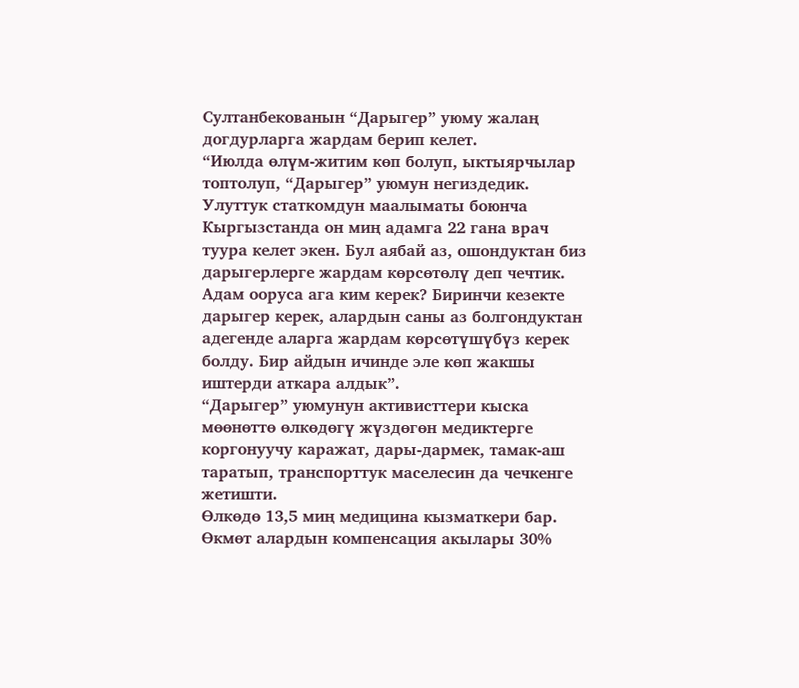Султанбекованын “Дарыгер” уюму жалаң догдурларга жардам берип келет.
“Июлда өлүм-житим көп болуп, ыктыярчылар топтолуп, “Дарыгер” уюмун негиздедик. Улуттук статкомдун маалыматы боюнча Кыргызстанда он миң адамга 22 гана врач туура келет экен. Бул аябай аз, ошондуктан биз дарыгерлерге жардам көрсөтөлү деп чечтик. Адам ооруса ага ким керек? Биринчи кезекте дарыгер керек, алардын саны аз болгондуктан адегенде аларга жардам көрсөтүшүбүз керек болду. Бир айдын ичинде эле көп жакшы иштерди аткара алдык”.
“Дарыгер” уюмунун активисттери кыска мөөнөттө өлкөдөгү жүздөгөн медиктерге коргонуучу каражат, дары-дармек, тамак-аш таратып, транспорттук маселесин да чечкенге жетишти.
Өлкөдө 13,5 миң медицина кызматкери бар. Өкмөт алардын компенсация акылары 30%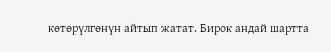көтөрүлгөнүн айтып жатат. Бирок андай шартта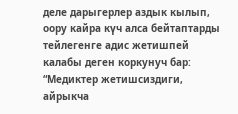деле дарыгерлер аздык кылып, оору кайра күч алса бейтаптарды тейлегенге адис жетишпей калабы деген коркунуч бар:
“Медиктер жетишсиздиги, айрыкча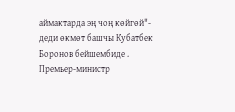аймактарда эң чоң көйгөй"- деди өкмөт башчы Кубатбек Боронов бейшембиде .
Премьер-министр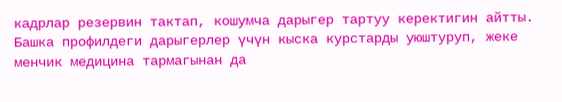кадрлар резервин тактап, кошумча дарыгер тартуу керектигин айтты. Башка профилдеги дарыгерлер үчүн кыска курстарды уюштуруп, жеке менчик медицина тармагынан да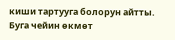киши тартууга болорун айтты.
Буга чейин өкмөт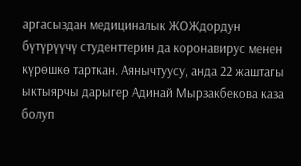аргасыздан медициналык ЖОЖдордун бүтүрүүчү студенттерин да коронавирус менен күрөшкө тарткан. Аянычтуусу, анда 22 жаштагы ыктыярчы дарыгер Адинай Мырзакбекова каза болуп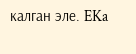калган эле. EKa